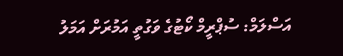އަސްލަމް: ސުޕްރީމް ކޯޓުގެ ވަގުތީ އަމުރަށް އަމަލު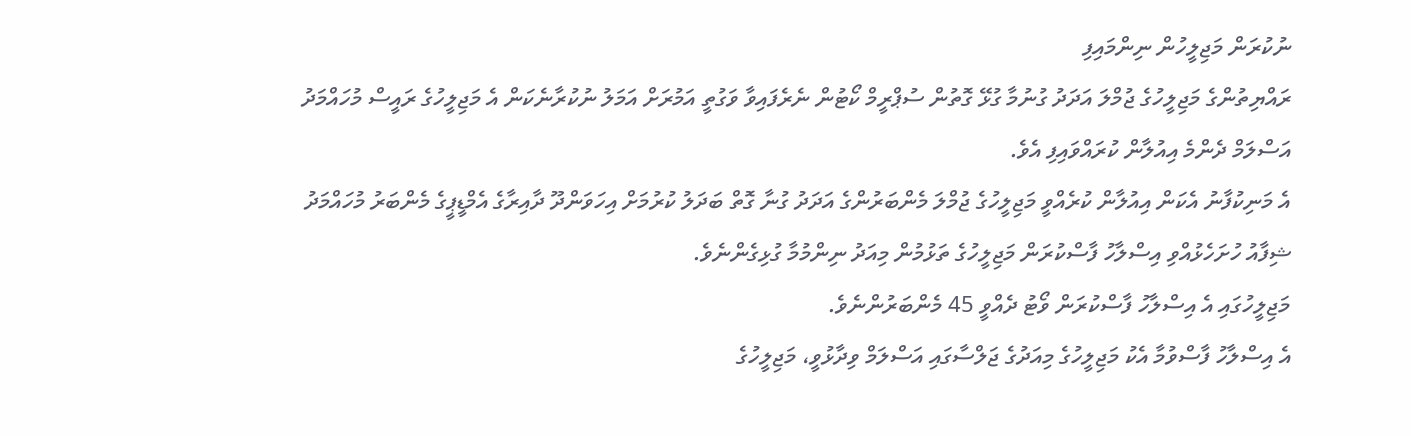ނުކުރަން މަޖިލީހުން ނިންމައިފި
ރައްޔިތުންގެ މަޖިލީހުގެ ޖުމްލަ އަދަދު ގުނުމާ ގުޅޭ ގޮތުން ސުޕްރީމް ކޯޓުން ނެރެފައިވާ ވަގުތީ އަމުރަށް އަމަލު ނުކުރާނެކަން އެ މަޖިލީހުގެ ރައީސް މުހައްމަދު އަސްލަމް ދެންމެ އިއުލާން ކުރައްވައިފި އެވެ.
އެ މަނިކުފާނު އެކަން އިއުލާން ކުރެއްވީ މަޖިލީހުގެ ޖުމްލަ މެންބަރުންގެ އަދަދު ގުނާ ގޮތް ބަދަލު ކުރުމަށް އިހަވަންދޫ ދާއިރާގެ އެމްޑީޕީގެ މެންބަރު މުހައްމަދު ޝިފާއު ހުށަހެޅުއްވި އިސްލާހު ފާސްކުރަން މަޖިލީހުގެ ތަޅުމުން މިއަދު ނިންމުމާ ގުޅިގެންނެވެ.
މަޖިލީހުގައި އެ އިސްލާހު ފާސްކުރަން ވޯޓު ދެއްވީ 45 މެންބަރުންނެވެ.
އެ އިސްލާހު ފާސްވުމާ އެކު މަޖިލީހުގެ މިއަދުގެ ޖަލްސާގައި އަސްލަމް ވިދާޅުވީ، މަޖިލީހުގެ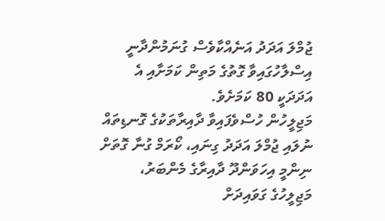ޖުމްލަ އަދަދު އަނެއްކާވެސް ގުނަމުންދާނީ އިސްލާހުގައިވާ ގޮތުގެ މަތިން ކަމަށާއި އެ އަދަދަކީ 80 ކަމަށެވެ.
މަޖިލީހުން ހުސްވެފައިވާ ދާއިރާތަކުގެ ގޮނޑިތައް ނުލައި ޖުމްލަ އަދަދު ގިނައި، ކޯރަމް ގުނާ ގޮތަށް ނިންމީ އިހަވަންދޫ ދާއިރާގެ މެންބަރު، މަޖިލީހުގެ ގަވައިދަށް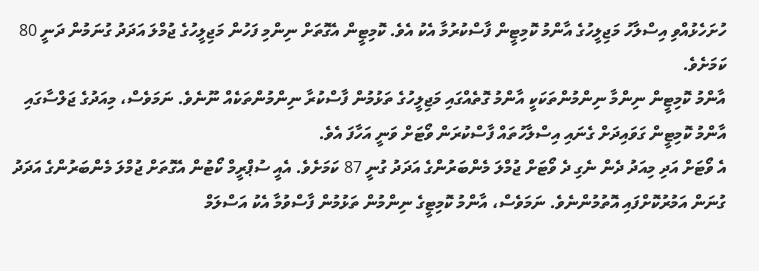ހުށަހެޅުއްވި އިސްލާހު މަޖިލީހުގެ އާންމު ކޮމިޓީން ފާސްކުރުމާ އެކު އެވެ. ކޮމިޓީން އެގޮތަށް ނިންމި ފަހުން މަޖިލީހުގެ ޖުމްލަ އަދަދު ގުނަމުން ދަނީ 80 ކަމަށެވެ.
އާންމު ކޮމިޓީން ނިންމާ ނިންމުންތަކަކީ އާންމު ގޮތެއްގައި މަޖިލީހުގެ ތަޅުމުން ފާސްކުރާ ނިންމުންތަކެއް ނޫނެވެ. ނަމަވެސް، މިއަދުގެ ޖަލްސާގައި އާންމު ކޮމިޓީން ގަވައިދަށް ގެނައި އިސްލާހުތައް ފާސްކުރަން ވޯޓަށް ވަނީ އަހާފަ އެވެ.
އެ ވޯޓަށް އަދި މިއަދު ދެން ނެގި ދެ ވޯޓަށް ޖުމްލަ މެންބަރުންގެ އަދަދު ގުނީ 87 ކަމަށެވެ. އެއީ ސުޕްރީމް ކޯޓުން އެގޮތަށް ޖުމްލަ މެންބަރުންގެ އަދަދު ގުނަން އަމުރުކޮށްފައި އޮތުމުންނެވެ. ނަމަވެސް، އާންމު ކޮމިޓީގެ ނިންމުން ތަޅުމުން ފާސްވުމާ އެކު އަސްލަމް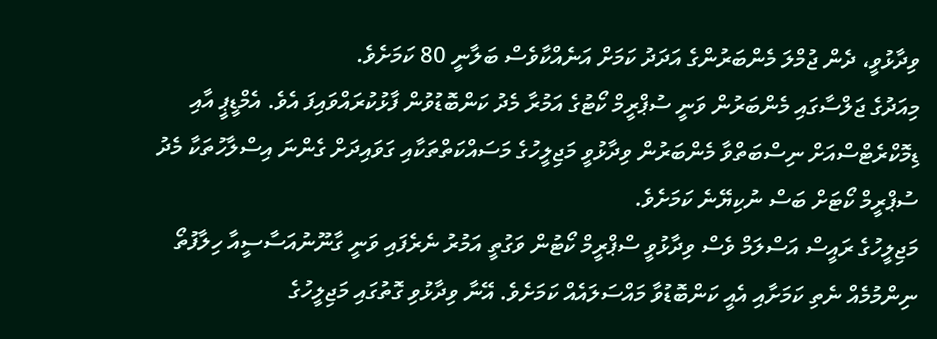ވިދާޅުވީ، ދެން ޖުމްލަ މެންބަރުންގެ އަދަދު ކަމަށް އަނެއްކާވެސް ބަލާނީ 80 ކަމަށެވެ.
މިއަދުގެ ޖަލްސާގައި މެންބަރުން ވަނީ ސުޕްރީމް ކޯޓުގެ އަމުރާ މެދު ކަންބޮޑުވުން ފާޅުކުރައްވައިފަ އެވެ. އެމްޑީޕީ އާއި ޑިމޮކްރެޓްސްއަށް ނިސްބަތްވާ މެންބަރުން ވިދާޅުވީ މަޖިލީހުގެ މަސައްކަތްތަކާއި ގަވައިދަށް ގެންނަ އިސްލާހުތަކާ މެދު ސުޕްރީމް ކޯޓަށް ބަސް ނުކިޔޭނެ ކަމަށެވެ.
މަޖިލީހުގެ ރައީސް އަސްލަމް ވެސް ވިދާޅުވީ ސްޕްރީމް ކޯޓުން ވަގުތީ އަމުރު ނެރެފައި ވަނީ ގާނޫނުއަސާސީއާ ހިލާފުތޯ ނިންމުމެއް ނެތި ކަމަށާއި އެއީ ކަންބޮޑުވާ މައްސަލައެއް ކަމަށެވެ. އޭނާ ވިދާޅުވި ގޮތުގައި މަޖިލީހުގެ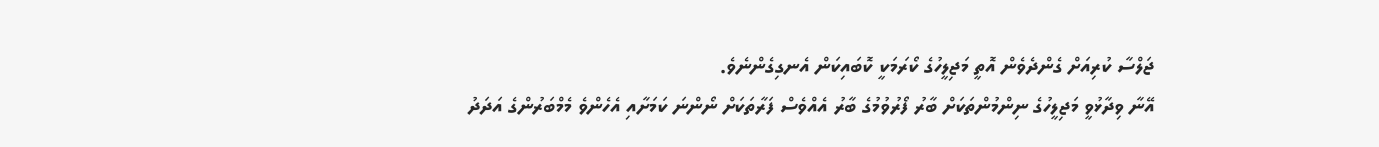ޖަލްސާ ކުރިއަށް ގެންދެވެން އޮތީ މަޖިލީހުގެ ކޯރަމަކީ ކޮބައިކަން އެނގިގެންނެވެ.
އޭނާ ވިދާޅުވީ މަޖިލީހުގެ ނިންމުންތަކަށް ބާރު ފޯރުވުމުގެ ބާރު އެއްވެސް ފަރާތަކަށް ނޯންނަ ކަމަށާއި އެހެންވެ މެމްބަރުންގެ އަދަދު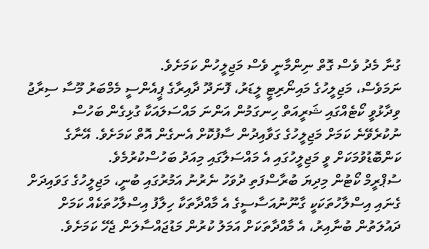ގުނާ މެދު ވެސް ގޮތް ނިންމާނީ ވެސް މަޖިލީހުން ކަމަށެވެ.
ނަމަވެސް، މަޖިލީހުގެ މައިނޯރިޓީ ލީޑަރު، ފޮނަދޫ ދާއިރާގެ ޕީއެންސީ މެމްބަރު މޫސާ ސިރާޖު ވިދާޅުވީ ކޯޓެއްގައި ޝަރީއަތް ހިނގަމުން އަންނަ މައްސަލައަކާ ގުޅިގެން ބަހުސް ނުކުރެވޭނެ ކަމަށް މަޖިލީހުގެ ގަވާއިދުން ސާފުކޮށް އެނގެން އޮތް ކަމަށެވެ. އޭނާގެ ކަންބޮޑުވުމަކަށް ވީ މަޖިލީހުގައި އެ މައްސަލާގައި މިއަދު ބަހުސްކުރުމެވެ.
ސުޕްރީމް ކޯޓުން މިދިޔަ ބުރާސްފަތި ދުވަހު ނެރުނު އަމުރުގައި ބުނީ، މަޖިލީހުގެ ގަވައިދަށް ގެނައި އިސްލާހުތަކަކީ ގާނޫނުއަސާސީގެ އެ މާއްދާތަކާ ހިލާފު އިސްލާހުތަކެއް ކަމަށް ދައުލަތުން ބުނާއިރު، އެ މާއްދާތަކަށް އަމަލު ކުރުން މަޑުޖައްސާލަން ޖެހޭ ކަމަށެވެ.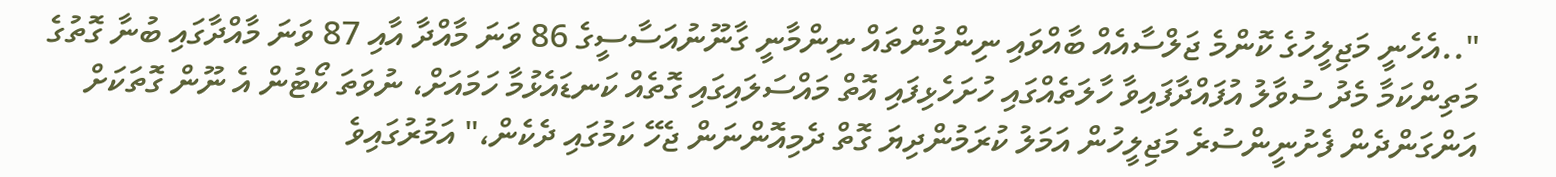"..އެހެނީ މަޖިލީހުގެ ކޮންމެ ޖަލްސާއެއް ބާއްވައި ނިންމުންތައް ނިންމާނީ ގާނޫނުއަސާސީގެ 86 ވަނަ މާއްދާ އާއި 87 ވަނަ މާއްދާގައި ބުނާ ގޮތުގެ މަތިންކަމާ މެދު ސުވާލު އުފައްދާފައިވާ ހާލަތެއްގައި ހުށަހެޅިފައި އޮތް މައްސަލައިގައި ގޮތެއް ކަނޑައެޅުމާ ހަމައަށް، ނުވަތަ ކޯޓުން އެ ނޫން ގޮތަކަށް އަންގަންދެން ފެށުނީންސުރެ މަޖިލީހުން އަމަލު ކުރަމުންދިޔަ ގޮތް ދެމިއޮންނަން ޖެހޭ ކަމުގައި ދެކެން،" އަމުރުގައިވެ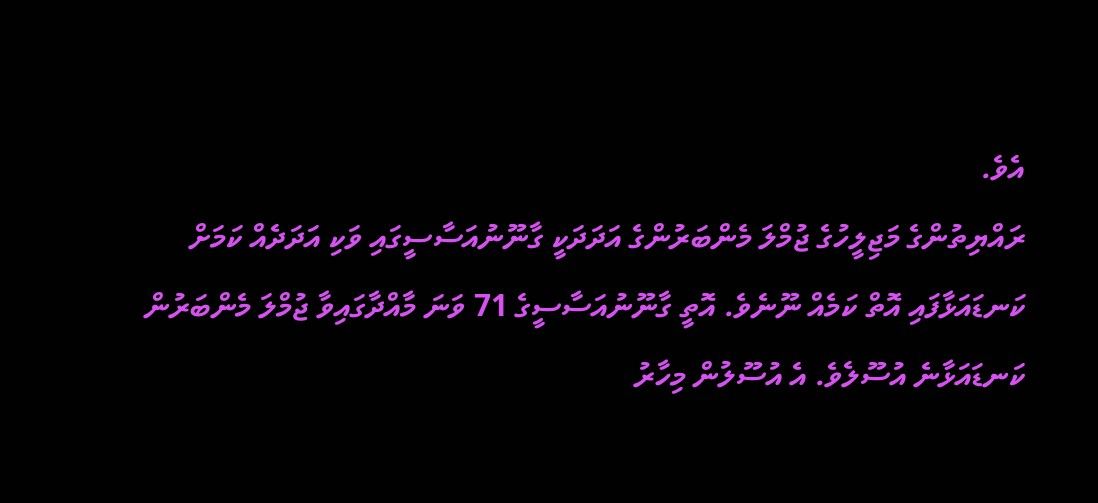އެވެ.
ރައްޔިތުންގެ މަޖިލީހުގެ ޖުމްލަ މެންބަރުންގެ އަދަދަކީ ގާނޫނުއަސާސީގައި ވަކި އަދަދެއް ކަމަށް ކަނޑައަޅާފައި އޮތް ކަމެއް ނޫނެވެ. އޮތީ ގާނޫނުއަސާސީގެ 71 ވަނަ މާއްދާގައިވާ ޖުމްލަ މެންބަރުން ކަނޑައަޅާނެ އުސޫލެވެ. އެ އުސޫލުން މިހާރު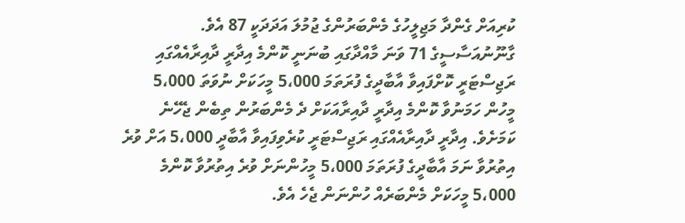ކުރިއަށް ގެންދާ މަޖިލީހުގެ މެންބަރުންގެ ޖުމުލަ އަދަދަކީ 87 އެވެ.
ގާނޫނުއަސާސީގެ 71 ވަނަ މާއްދާގައި ބުނަނީ ކޮންމެ އިދާރީ ދާއިރާއެއްގައި ރަޖިސްޓަރީ ކޮށްފައިވާ އާބާދީގެ ފުރަތަމަ 5،000 މީހަކަށް ނުވަތަ 5،000 މީހުން ހަމަނުވާ ކޮންމެ އިދާރީ ދާއިރާއަކަށް ދެ މެންބަރުން ތިބެން ޖެހޭނެ ކަމަށެވެ. އިދާރީ ދާއިރާއެއްގައި ރަޖިސްޓަރީ ކުރެވިފައިވާ އާބާދީ 5،000 އަށް ވުރެ އިތުރުވާ ނަމަ އާބާދީގެ ފުރަތަމަ 5،000 މީހުންނަށް ވުރެ އިތުރުވާ ކޮންމެ 5،000 މީހަކަށް މެންބަރެއް ހުންނަން ޖެހެ އެވެ.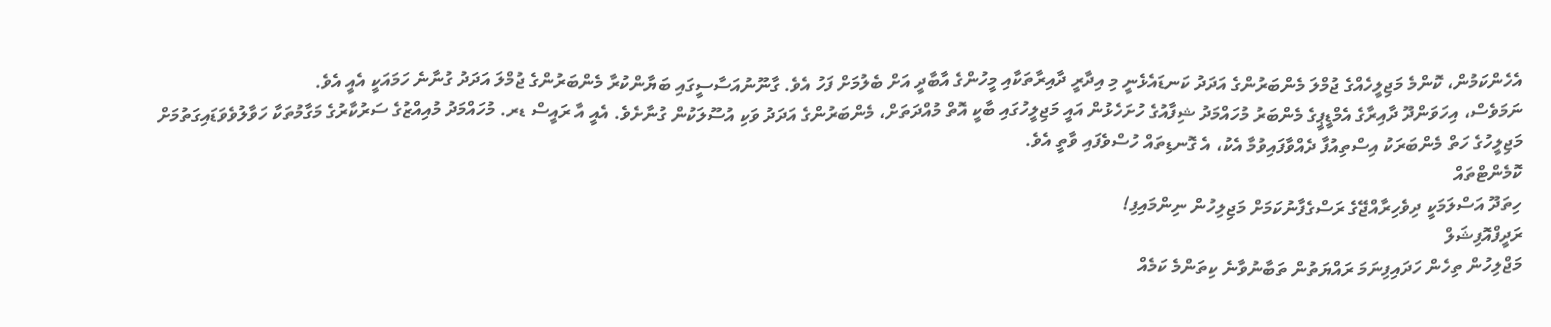އެހެންކަމުން، ކޮންމެ މަޖިލީހެއްގެ ޖުމްލަ މެންބަރުންގެ އަދަދު ކަނޑައެޅެނީ މި އިދާރީ ދާއިރާތަކާއި މީހުންގެ އާބާދީ އަށް ބެލުމަށް ފަހު އެވެ. ގާނޫނުއަސާސީގައި ބަޔާންކުރާ މެންބަރުންގެ ޖުމްލަ އަދަދު ގުނާނެ ހަމައަކީ އެއީ އެވެ.
ނަމަވެސް، އިހަވަންދޫ ދާއިރާގެ އެމްޑީޕީގެ މެންބަރު މުހައްމަދު ޝިފާއުގެ ހުށަހެޅުން އައީ މަޖިލީހުގައި ބާކީ އޮތް މުއްދަތަށް، މެންބަރުންގެ އަދަދު ވަކި އުސޫލަކުން ގުނާށެވެ. އެއީ އާ ރައީސް ޑރ. މުހައްމަދު މުއިއްޒުގެ ސަރުކާރުގެ މަގާމުތަކާ ހަވާލުވެވަޑައިގަތުމަށް މަޖިލީހުގެ ހަތް މެންބަރަކު އިސްތިއުފާ ދެއްވާފައިވުމާ އެކު، އެ ގޮނޑިތައް ހުސްވެފައި ވާތީ އެވެ.
ކޮމެންޓްތައް
ހިތަދޫ އަސްލަމަކީ ދިވެހިރާއްޖޭގެ ރަސްގެފާނުކަމަށް މަޖިލިހުން ނިންމައިފި!
ރަދީފްއޮފިޝަލް
މަޖްލިހުން ތިހެން ހަދައިފިނަމަ ރައްޔަތުން ތަބާނުވާނެ ކިތަންމެ ކަމެއް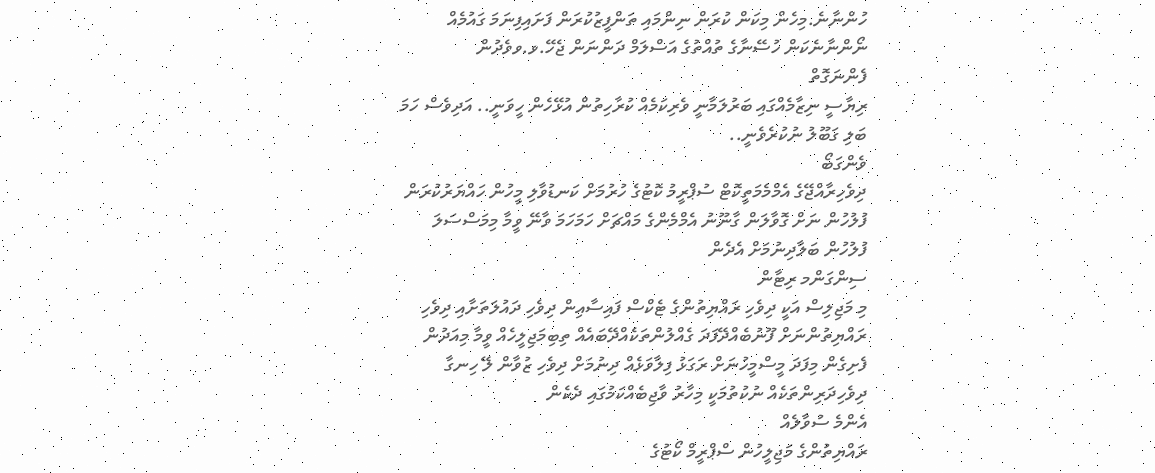ހުންނާނެ.މިހެން މިކަން ކުރަން ނިންމައި ތަންފީޒުކުރަން ފަށައިފިނަމަ ގައުމެއް ނޯންނާނެކަން ހުސޭނާގެ ތުއްތުގެ އަސްލަމް ދަންނަން ޖެހޭ.ވ.ވވެދުން
ފެންނަގޮތް
ރިޔާސީ ނިޒާމެއްގައި ބަރުލަމާނީ ވެރިކަމެއް ކުރާހިތުން އުޅޭހެން ހީވަނީ.. އަދިވެސް ހަމަ ބަލި ގަބޫލު ނުކުރެވެނީ..
ވެންގަބޯ
ދިވެހިރާއްޖޭގެ އެމްމެމަތީކޮޓް ސުޕްރީމު ކޮޓުގެ ހުރުމަށް ކަނޑުވާލި މީހުން ހައްޔަރުކުރަން ފުލުހުން ނަށް ގޮވާލަން ގާނޫނު އެމްމެންގެ މައްޗަށް ހަމަހަމަ ވާނޭ ވީމާ މިމަސްސަލަ ފުލުހުން ބަލާދިނުމަށް އެދެން
ސިންގަންމ ރިޓާން
މި މަޖިލިސް އަކީ ދިވެހި ރައްޔިތުންގެ ޓެކްސް ފައިސާއިން ދިވެހި ދައުލަތަށާއި ދިވެހި ރައްޔިތުންނަށް ފޫނުބެއްދޭފަދަ ގެއްލުންތަކެއްދޭބައެއް ތިބިމަޖިލީހެއް ވީމާ މިއަދުން ފެށިގެން މިފަދަ މީސްމީހުނަށް ރަގަޅު ފިލާވަޅެއް ދިނުމަށް ދިވެހި ޒުވާން ލޭ ހިނގާ ދިވެހިދަރިންތަކެއް ނުކުތުމަކީ މިހާރު ވާޖިބެއްކަމުގައި ދެކެން
އެންމެ ސުވާލެއް
ރައްޔިތުންގެ މަޖިލީހުން ސްޕްރީމް ކޯޓުގެ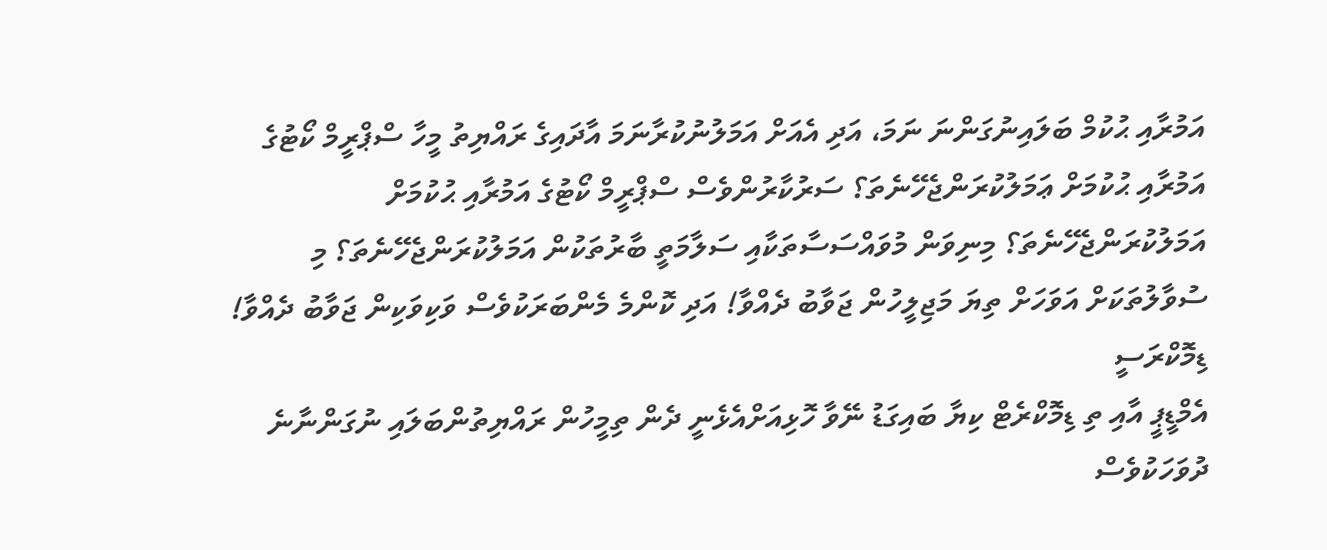އަމުރާއި ޙުކުމް ބަލައިނުގަންނަ ނަމަ، އަދި އެއަށް އަމަލުނުކުރާނަމަ އާދައިގެ ރައްޔިތު މީހާ ސްޕްރީމް ކޯޓުގެ އަމުރާއި ޙުކުމަށް ޢަމަލުކުރަންޖެހޭނެތަ؟ ސަރުކާރުންވެސް ސްޕްރީމް ކޯޓުގެ އަމުރާއި ޙުކުމަށް އަމަލުކުރަންޖެހޭނެތަ؟ މިނިވަން މުވައްސަސާތަކާއި ސަލާމަތީ ބާރުތަކުން އަމަލުކުރަންޖެހޭނެތަ؟ މި ސުވާލުތަކަށް އަވަހަށް ތިޔަ މަޖިލީހުން ޖަވާބު ދެއްވާ! އަދި ކޮންމެ މެންބަރަކުވެސް ވަކިވަކިން ޖަވާބު ދެއްވާ!
ޑިމޮކްރަސީ
އެމްޑީޕީ އާއި ތި ޑިމޮކްރެޓް ކިޔާ ބައިގަޑު ނޭވާ ހޮޅިއަށްއެޅެނީ ދެން ތިމީހުން ރައްޔިތުންބަލައި ނުގަންނާނެ ދުވަހަކުވެސް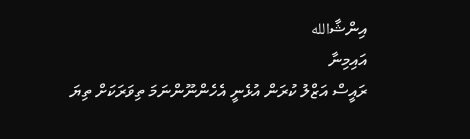އިންޝާالله
އައިމިނާ
ރައީސް އަޒްލު ކުރަން އުޅެނީ އެހެންނޫންނަމަ ތިވަރަކަށް ތިޔަ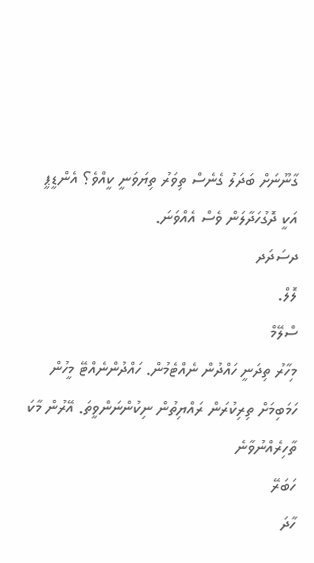ގާނޫނަށް ބަދަލު ގެނެސް ތިވަރު ތިޔަވަނީ ކީއްވެ؟ އެންޑީޕީ އަކީ ދޮގުހަދާލަން ވެސް އެއްވަނަ.
ދސަދަދ
ލޮލް.
ސްލޭމް
މިހާރު ތިދަނީ ހައްދުން ނެއްޓެމުން. ހައްދުންނެއްޓޭ މީހުން ހަމަބިމަށް ތިރިކުރަން ރައްޔިތުން ނިކުންނަންވީތަ. އޭރުން މާކަ ތާހިރެއްނުވާނެ
ހަބަރޭ
ހާދަ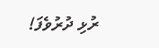ރުޅި ދުރުވެފަ!